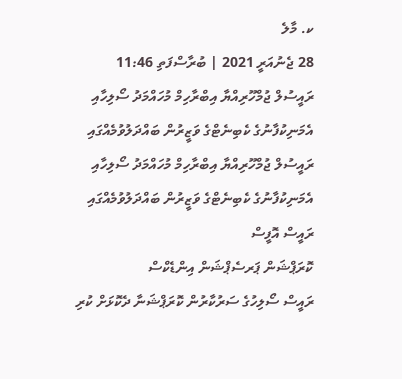ކ. މާލެ
28 ޖެނުއަރީ 2021 | ބުރާސްފަތި 11:46
ރައީސުލް ޖުމްހޫރިއްޔާ އިބްރާހިމް މުހައްމަދު ސޯލިހާއި އެމަނިކުފާނުގެ ކެބިނެޓްގެ ވަޒީރުން ބައްދަލުވުމެއްގައި
ރައީސުލް ޖުމްހޫރިއްޔާ އިބްރާހިމް މުހައްމަދު ސޯލިހާއި އެމަނިކުފާނުގެ ކެބިނެޓްގެ ވަޒީރުން ބައްދަލުވުމެއްގައި
ރައީސް އޮފީސް
ކޮރަޕްޝަން ޕަރސެޕްޝަން އިންޑެކްސް
ރައީސް ސޯލިހުގެ ސަރުކާރުން ކޮރަޕްޝަނާ ދެކޮޅަށް ކުރި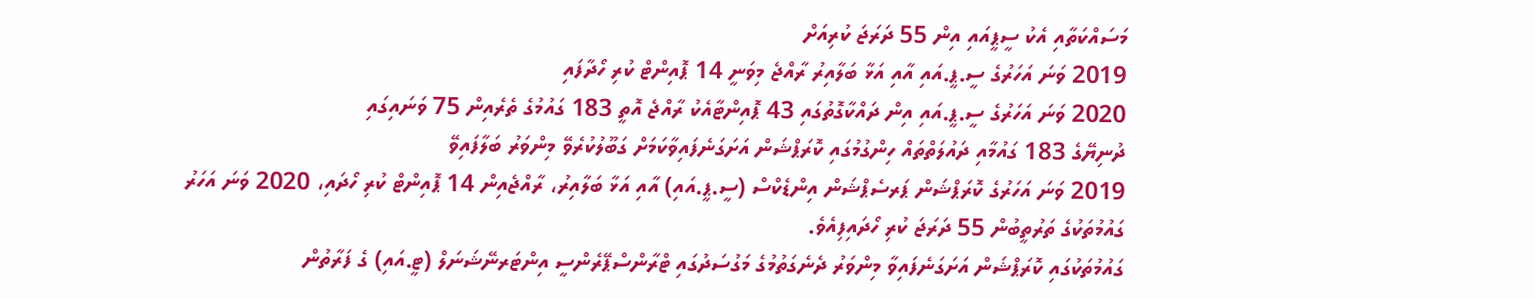މަސައްކަތާއި އެކު ސީޕީއައި އިން 55 ދަރަޖަ ކުރިއަށް
2019 ވަނަ އަހަރުގެ ސީ.ޕީ.އައި އާއި އަޅާ ބަލާއިރު ރާއްޖެ މިވަނީ 14 ޕޮއިންޓް ކުރި ހޯދާފައި
2020 ވަނަ އަހަރުގެ ސީ.ޕީ.އައި އިން ދައްކާގޮތުގައި 43 ޕޮއިންޓާއެކު ރާއްޖެ އޮތީ 183 ގައުމުގެ ތެރެއިން 75 ވަނައިގައި
ދުނިޔޭގެ 183 ގައުމާއި ދައުލަތްތައް ހިންގުމުގައި ކޮރަޕްޝަން އަށަގަނެފައިވާކަމަށް ގަބޫލުކުރެވޭ މިންވަރު ބަލާފައިވޭ
2019 ވަނަ އަހަރުގެ ކޮރަޕްޝަން ޕަރސެޕްޝަން އިންޑެކްސް (ސީ.ޕީ.އައި) އާއި އަޅާ ބަލާއިރު، ރާއްޖެއިން 14 ޕޮއިންޓް ކުރި ހޯދައި، 2020 ވަނަ އަހަރު ގައުމުތަކުގެ ތަރުތީބުން 55 ދަރަޖަ ކުރި ހޯދައިފިއެވެ.
ގައުމުތަކުގައި ކޮރަޕްޝަން އަށަގަނެފައިވާ މިންވަރު ދެނެގަތުމުގެ މަގުސަދުގައި ޓްރާންސްޕޭރެންސީ އިންޓަރނޭޝަނަލް (ޓީ.އައި) ގެ ފަރާތުން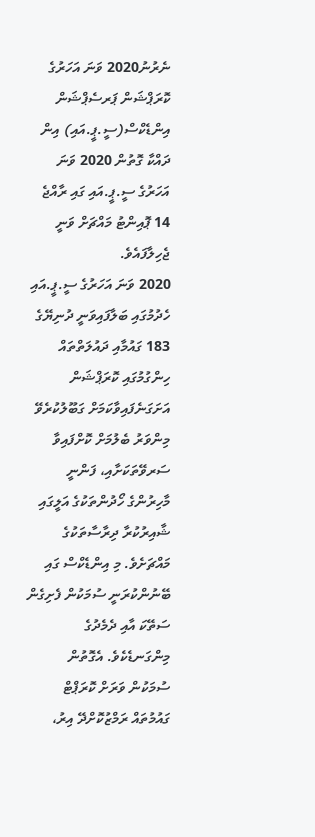ނެރުނު2020 ވަނަ އަހަރުގެ ކޮރަޕްޝަން ޕަރސެޕްޝަން އިންޑެކްސް(ސީ.ޕީ.އައި) އިން ދައްކާ ގޮތުން 2020 ވަނަ އަހަރުގެ ސީ.ޕީ.އައި ގައި ރާއްޖެ 14 ޕޮއިންޓު މައްޗަށް ވަނީ ޖެހިލާފައެވެ.
2020 ވަނަ އަހަރުގެ ސީ.ޕީ.އައި ހެދުމުގައި ބަލާފައިވަނީ ދުނިޔޭގެ 183 ގައުމާއި ދައުލަތްތައް ހިންގުމުގައި ކޮރަޕްޝަން އަށަގަނެފައިވާކަމަށް ގަބޫލުކުރެވޭ މިންވަރު ބެލުމަށް ކޮށްފައިވާ ސަރވޭތަކަށާއި، ފަންނީ މާހިރުންގެ ހޯދުންތަކުގެ އަލީގައި ޝާއިރުކުރާ ދިރާސާތަކުގެ މައްޗަށެވެ. މި އިންޑެކްސް ގައި ބޭނުންކުރަނީ ސުމަކުން ފެށިގެން ސަތޭކަ އާއި ދެމެދުގެ މިންގަނޑެކެވެ. އެގޮތުން ސުމަކުން ވަރަށް ކޮރަޕްޓް ގައުމުތައް ރަމްޒުކޮށްދޭ އިރު،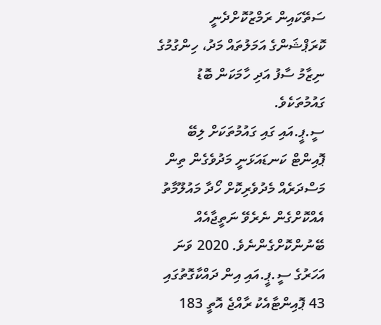ސަތޭކައިން ރަމްޒުކޮށްދެނީ ކޮރަޕްޝަންގެ އަމަލުތައް މަދު، ހިންގުމުގެ ނިޒާމު ސާފު އަދި ހާމަކަން ބޮޑު ގައުމުތަކެވެ.
ސީ.ޕީ.އައި ގައި ގައުމުތަކަށް ލިބޭ ޕޮއިންޓް ކަނޑައަޅަނީ މަދުވެގެން ތިން މަސްދަރެއް މެދުވެރިކޮށް ހޯދާ މައުލޫމާތު އެއްކޮށްގެން ނެރެވޭ ނަތީޖާއެއް ބޭނުންކޮށްގެންނެވެ. 2020 ވަނަ އަހަރުގެ ސީ.ޕީ.އައި އިން ދައްކާގޮތުގައި 43 ޕޮއިންޓާއެކު ރާއްޖެ އޮތީ 183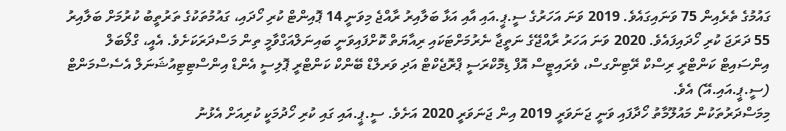ގައުމުގެ ތެރެއިން 75 ވަނައިގައެވެ. 2019 ވަނަ އަހަރުގެ ސީ.ޕީ.އައި އާއި އަޅާ ބަލާއިރު ރާއްޖެ މިވަނީ 14 ޕޮއިންޓް ކުރި ހޯދައި، ގައުމުތަކުގެ ތަރުތީބު ކުރުމަށް ބަލާއިރު 55 ދަރަޖަ ކުރި ހޯދައިފައެވެ. 2020 ވަނަ އަހަރު ރާއްޖޭގެ ނަތީޖާ ނެރުމަށްޓަކައި ރިއާޔަތް ކޮށްފައިވަނީ ބައިނަލްއަގްވާމީ ތިން މަސްދަރަކަށެވެ. އެއީ، ގްލޯބަލް އިންސައިޓް ކަންޓްރީ ރިސްކް ރޭޓިންގސް، ވެރައިޓީސް އޮފް ޑިމޮކްރަސީ ޕްރޮޖެކްޓް އަދި ވަރލްޑް ބޭންކް ކަންޓްރީ ޕޮލިސީ އެންޑް އިންސްޓިޓިއުޝަނަލް އެސެސްމަންޓް (ސީ.ޕީ.އައި.އޭ) އެވެ.
މިމަސްދަރުތަކުން މައުލޫމާތު ހޯދާފައި ވަނީ ޖަނަވަރީ 2019 އިން ޖަނަވަރީ 2020 އަށެވެ. ސީ.ޕީ.އައި ގައި ކުރި ހޯދުމަކީ ކުރިއަށް އެޅުނު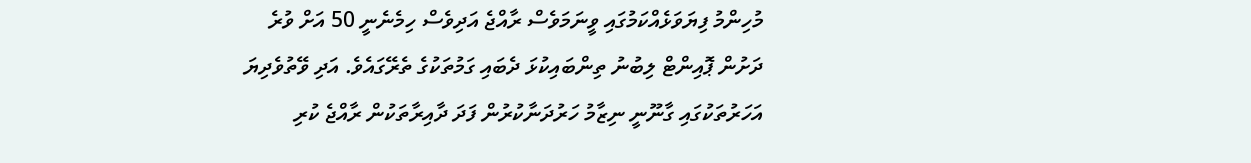މުހިންމު ފިޔަވަޅެއްކަމުގައި ވީނަމަވެސް ރާއްޖެ އަދިވެސް ހިމެނެނީ 50 އަށް ވުރެ ދަށުން ޕޮއިންޓް ލިބުނު ތިންބައިކުޅަ ދެބައި ގަމުތަކުގެ ތެރޭގައެވެ. އަދި ވޭތުވެދިޔަ އަހަރުތަކުގައި ގާނޫނީ ނިޒާމު ހަރުދަނާކުރުން ފަދަ ދާއިރާތަކުން ރާއްޖެ ކުރި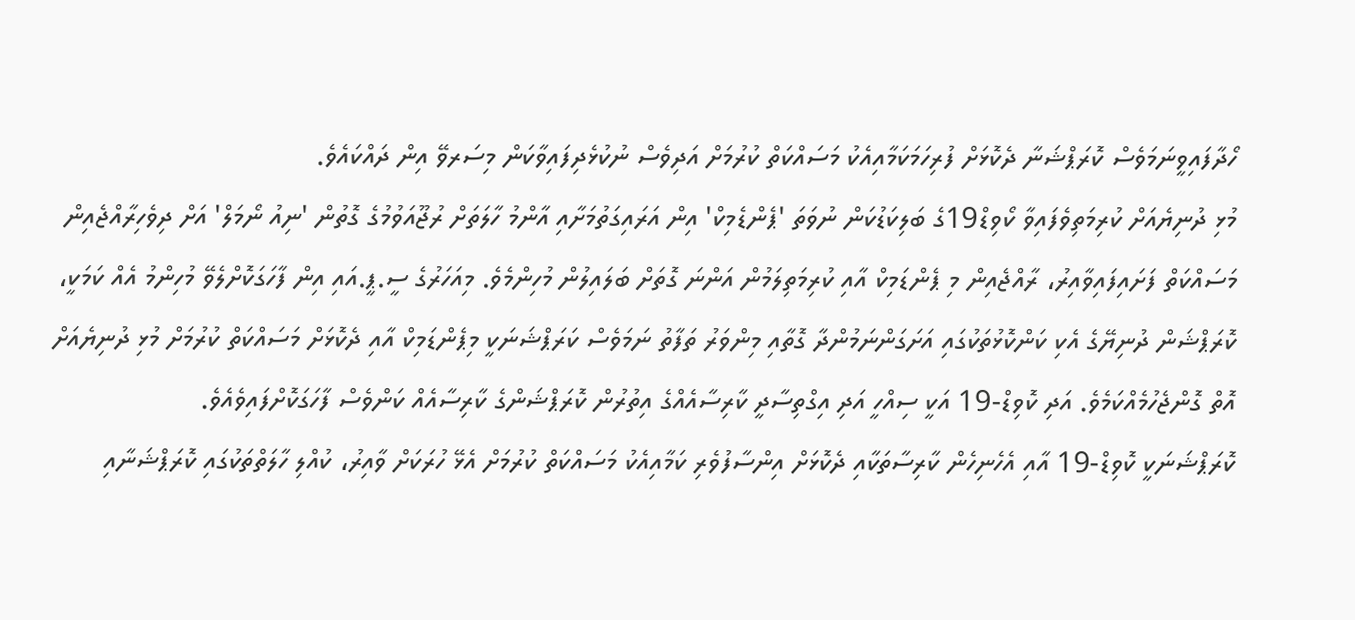ހޯދާފައިވީނަމަވެސް ކޮރަޕްޝަނާ ދެކޮޅަށް ފުރިހަމަކަމާއިއެކު މަސައްކަތް ކުރުމަށް އަދިވެސް ނުކުޅެދިފައިވާކަން މިސަރވޭ އިން ދައްކައެވެ.
މުޅި ދުނިޔެއަށް ކުރިމަތިވެފައިވާ ކޯވިޑް19ގެ ބަލިކަޑުކަން ނުވަތަ 'ޕެންޑެމިކް' އިން އަރައިގަތުމަށާއި އާންމު ހާލަތަށް ރުޖޫއަވުމުގެ ގޮތުން 'ނިއު ނޯމަލް' އަށް ދިވެހިރާއްޖެއިން މަސައްކަތް ފަށައިފައިވާއިރު، ރާއްޖެއިން މި ޕެންޑަމިކް އާއި ކުރިމަތިލަމުން އަންނަ ގޮތަށް ބަލައިލުން މުހިންމެވެ. މިއަހަރުގެ ސީ.ޕީ.އައި އިން ފާހަގަކޮށްލެވޭ މުހިންމު އެއް ކަމަކީ، ކޮރަޕްޝަން ދުނިޔޭގެ އެކި ކަންކޮޅުތަކުގައި އަށަގަންނަމުންދާ ގޮތާއި މިންވަރު ތަފާތު ނަމަވެސް ކަރަޕްޝަނަކީ މިޕެންޑަމިކް އާއި ދެކޮޅަށް މަސައްކަތް ކުރުމަށް މުޅި ދުނިޔެއަށް އޮތް ގޮންޖެހުމެއްކަމެވެ. އަދި ކޮވިޑް-19 އަކީ ސިއްހީ އަދި އިގްތިސާދީ ކާރިސާއެއްގެ އިތުރުން ކޮރަޕްޝަންގެ ކާރިސާއެއް ކަންވެސް ފާހަގަކޮށްފައިވެއެވެ.
ކޮރަޕްޝަނަކީ ކޮވިޑް-19 އާއި އެހެނިހެން ކާރިސާތަކާއި ދެކޮޅަށް އިންސާފުވެރި ކަމާއިއެކު މަސައްކަތް ކުރުމަށް އެޅޭ ހުރަކަށް ވާއިރު، ކުއްލި ހާލަތްތަކުގައި ކޮރަޕްޝަނާއި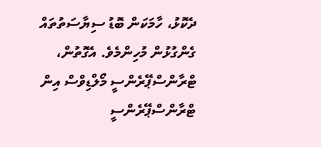ދެކޮޅު، ހާމަކަން ބޮޑު ސިޔާސަތުތައް ގެންގުޅުން މުހިންމެވެ. އެގޮތުން، ޓްރާންސްޕޭރެންސީ މޯލްޑިވްސް އިން ޓްރާންސްޕޭރެންސީ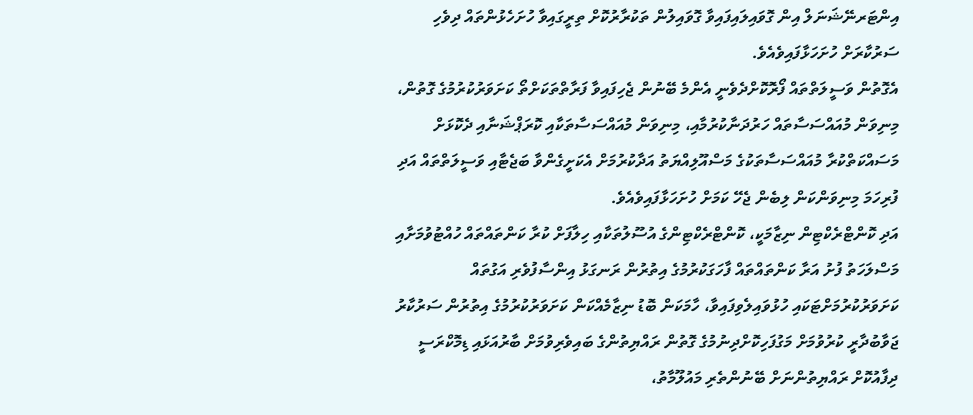އިންޓަރނޭޝަނަލް އިން ގޮވައިލައިފައިވާ ގޮވައިލުން ތަކުރާރުކޮށް ތިރީގައިވާ ހުށަހެޅުންތައް ދިވެހި ސަރުކާރަށް ހުށަހަޅާފައިވެއެވެ.
އެގޮތުން ވަސީލަތްތައް ފޯރޮކޮށްދެވެނީ އެންމެ ބޭނުން ޖެހިފައިވާ ފަރާތްތަކަށްތޯ ކަށަވަރުކުރުމުގެ ގޮތުން، މިނިވަން މުއައްސަސާތައް ހަރުދަނާކުރުމާއި، މިނިވަން މުއައްސަސާތަކާއި ކޮރަޕްޝަނާއި ދެކޮޅަށް މަސައްކަތްކުރާ މުއައްސަސާތަކުގެ މަސްއޫލިއްޔަތު އަދާކުރުމަށް އެކަށީގެންވާ ބަޖެޓާއި ވަސީލަތްތައް އަދި ފުރިހަމަ މިނިވަންކަން ލިބެން ޖެހޭ ކަމަށް ހުށަހަޅާފައިވެއެވެ.
އަދި ކޮންޓްރެކްޓިން ނިޒާމަކީ، ކޮންޓްރެކްޓިންގެ އުސޫލުތަކާއި ހިލާފަށް ކުރާ ކަންތައްތައް ހުއްޓުވުމަށާއި މަސްލަހަތު ފުށު އަރާ ކަންތައްތައް ފާހަގަކުރުމުގެ އިތުރުން ރަނގަޅު އިންސާފުވެރި އަގުތައް ކަށަވަރުކުރުމަށްޓަކައި ހުޅުވައިލެވިފައިވާ، ހާމަކަން ބޮޑު ނިޒާމެއްކަން ކަށަވަރުކުރުމުގެ އިތުރުން ސަރުކާރު ޖަވާބުދާރީ ކުރުވުމަށް މަގުފަހިކޮށްދިނުމުގެ ގޮތުން ރައްޔިތުންގެ ބައިވެރިވުމަށް ބާރުއަޅައި ޑިމޮކްރަސީ ދިފާއުކޮށް ރައްޔިތުންނަށް ބޭނުންތެރި މައުލޫމާތު،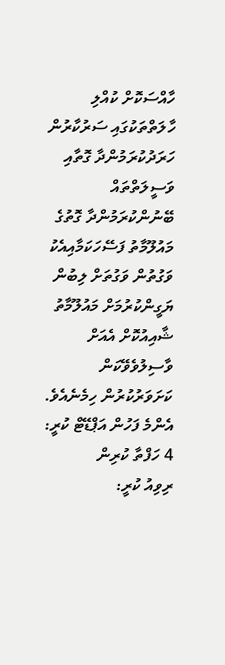ހާއްސަކޮށް ކުއްލި ހާލަތްތަކުގައި ސަރުކާރުން ހަރަދުކުރަމުންދާ ގޮތާއި ވަސީލަތްތައް ބޭނުންކުރަމުންދާ ގޮތުގެ މައުލޫމާތު ފަސޭހަކަމާއިއެކު ވަގުތުން ވަގުތަށް ލިބުން ޔަގީންކުރުމަށް މައުލޫމާތު ޝާއިއުކޮށް އެއަށް ވާސިލުވެވޭކަން ކަށަވަރުކުރުން ހިމެނެއެވެ.
އެންމެ ފަހުން އަޕްޑޭޓް ކުރީ: 4 ހަފްތާ ކުރިން
ރިވިއު ކުރީ: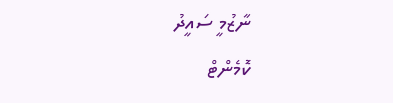ނާޒުމީ ސައީދު
ކޮމެންޓް